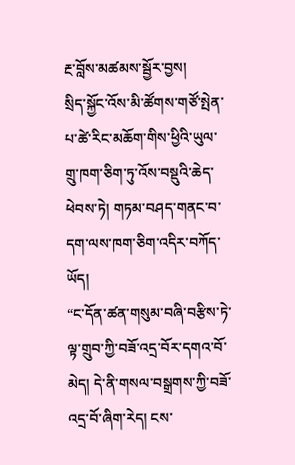རྔ་བློས་མཚམས་སྦྱོར་བྱས།
སྲིད་སྐྱོང་འོས་མི་ཚོགས་གཙོ་སྤེན་པ་ཚེ་རིང་མཆོག་གིས་ཕྱིའི་ཡུལ་གྲུ་ཁག་ཅིག་ཏུ་འོས་བསྡུའི་ཆེད་ཕེབས་ཏེ། གཏམ་བཤད་གནང་བ་དག་ལས་ཁག་ཅིག་འདིར་བཀོད་ཡོད།
“ང་དོན་ཚན་གསུམ་བཞི་བརྩིས་ཏེ་ལྟ་གྲུབ་ཀྱི་བཟོ་འདྲ་བོར་དགའ་བོ་མེད། དེ་ནི་གསལ་བསྒྲགས་ཀྱི་བཟོ་འདྲ་བོ་ཞིག་རེད། ངས་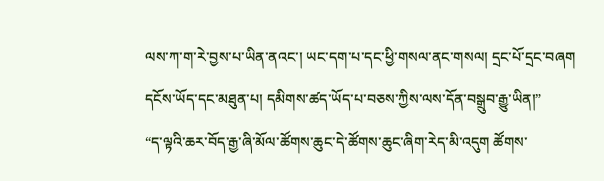ལས་ཀ་ག་རེ་བྱས་པ་ཡིན་ནའང་། ཡང་དག་པ་དང་ཕྱི་གསལ་ནང་གསལ། དྲང་པོ་དྲང་བཞག དངོས་ཡོད་དང་མཐུན་པ། དམིགས་ཚད་ཡོད་པ་བཅས་ཀྱིས་ལས་དོན་བསྒྲུབ་རྒྱུ་ཡིན།”
“ད་ལྟའི་ཆར་བོད་རྒྱ་ཞི་མོལ་ཚོགས་ཆུང་དེ་ཚོགས་ཆུང་ཞིག་རེད་མི་འདུག ཚོགས་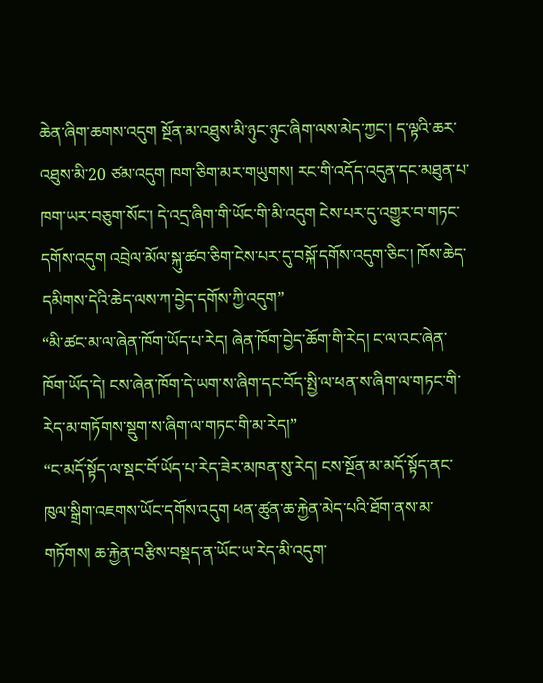ཆེན་ཞིག་ཆགས་འདུག སྔོན་མ་འཐུས་མི་ཉུང་ཉུང་ཞིག་ལས་མེད་ཀྱང་། ད་ལྟའི་ཆར་འཐུས་མི་20 ཙམ་འདུག ཁག་ཅིག་མར་གཡུགས། རང་གི་འདོད་འདུན་དང་མཐུན་པ་ཁག་ཡར་བཅུག་སོང་། དེ་འདྲ་ཞིག་གི་ཡོང་གི་མི་འདུག ངེས་པར་དུ་འགྱུར་བ་གཏང་དགོས་འདུག འབྲེལ་མོལ་སྐུ་ཚབ་ཅིག་ངེས་པར་དུ་བསྐོ་དགོས་འདུག་ཅིང་། ཁོས་ཆེད་དམིགས་དེའི་ཆེད་ལས་ཀ་བྱེད་དགོས་ཀྱི་འདུག”
“མི་ཚང་མ་ལ་ཞེན་ཁོག་ཡོད་པ་རེད། ཞེན་ཁོག་བྱེད་ཆོག་གི་རེད། ང་ལ་འང་ཞེན་ཁོག་ཡོད་དེ། ངས་ཞེན་ཁོག་དེ་ཡག་ས་ཞིག་དང་བོད་སྤྱི་ལ་ཕན་ས་ཞིག་ལ་གཏང་གི་རེད་མ་གཏོགས་སྡུག་ས་ཞིག་ལ་གཏང་གི་མ་རེད།”
“ང་མདོ་སྟོད་ལ་སྡང་བོ་ཡོད་པ་རེད་ཟེར་མཁན་སུ་རེད། ངས་སྔོན་མ་མདོ་སྟོད་ནང་ཁུལ་སྒྲིག་འཇགས་ཡོང་དགོས་འདུག ཕན་ཚུན་ཆ་རྐྱེན་མེད་པའི་ཐོག་ནས་མ་གཏོགས། ཆ་རྐྱེན་བརྩིས་བསྡད་ན་ཡོང་ཡ་རེད་མི་འདུག་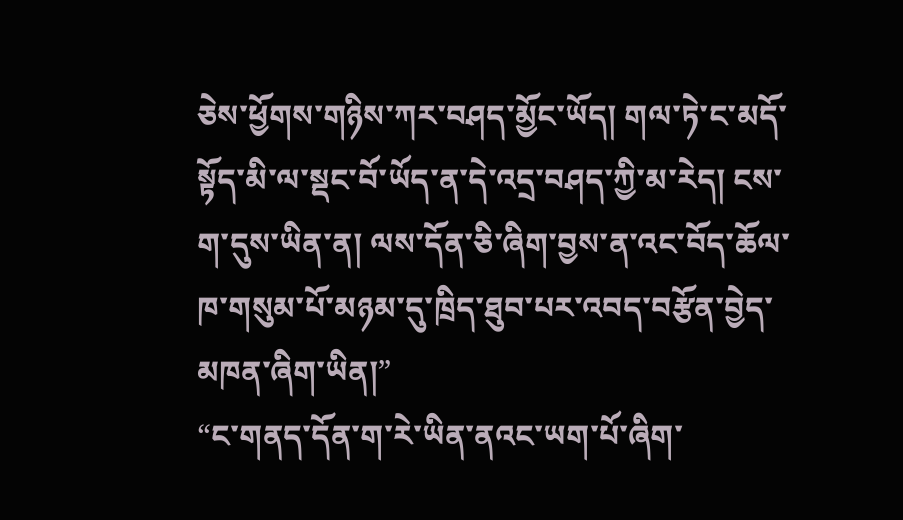ཅེས་ཕྱོགས་གཉིས་ཀར་བཤད་མྱོང་ཡོད། གལ་ཏེ་ང་མདོ་སྟོད་མི་ལ་སྡང་བོ་ཡོད་ན་དེ་འདྲ་བཤད་ཀྱི་མ་རེད། ངས་ག་དུས་ཡིན་ན། ལས་དོན་ཅི་ཞིག་བྱས་ན་འང་བོད་ཆོལ་ཁ་གསུམ་པོ་མཉམ་དུ་ཁྲིད་ཐུབ་པར་འབད་བརྩོན་བྱེད་མཁན་ཞིག་ཡིན།”
“ང་གནད་དོན་ག་རེ་ཡིན་ནའང་ཡག་པོ་ཞིག་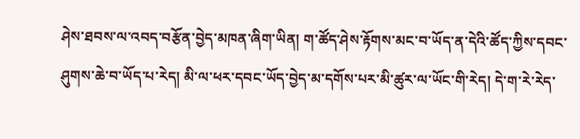ཤེས་ཐབས་ལ་འབད་བརྩོན་བྱེད་མཁན་ཞིག་ཡིན། ག་ཚོད་ཤེས་རྟོགས་མང་བ་ཡོད་ན་དེའི་ཚོད་ཀྱིས་དབང་ཤུགས་ཆེ་བ་ཡོད་པ་རེད། མི་ལ་ཕར་དབང་ཡོད་བྱེད་མ་དགོས་པར་མི་ཚུར་ལ་ཡོང་གི་རེད། དེ་ག་རེ་རེད་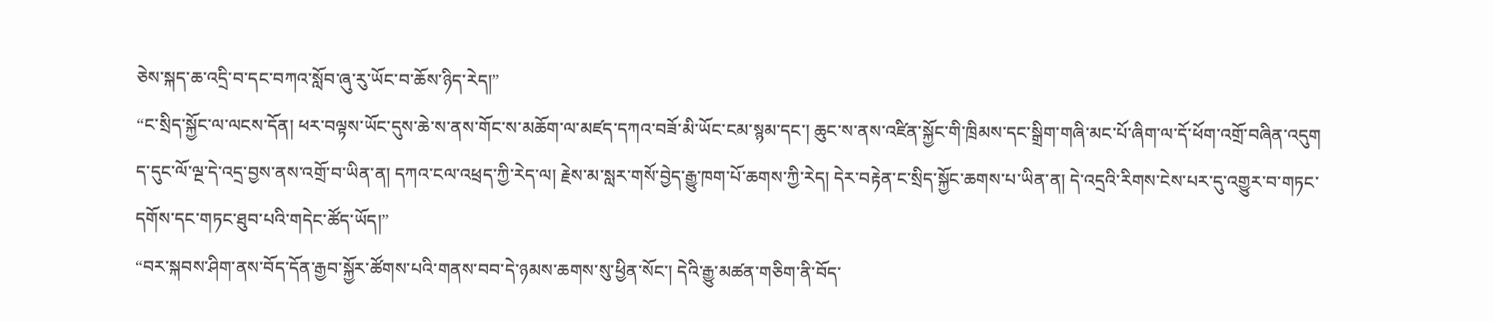ཅེས་སྐད་ཆ་འདྲི་བ་དང་བཀའ་སློབ་ཞུ་རུ་ཡོང་བ་ཆོས་ཉིད་རེད།”
“ང་སྲིད་སྐྱོང་ལ་ལངས་དོན། ཕར་བལྟས་ཡོང་དུས་ཆེ་ས་ནས་གོང་ས་མཆོག་ལ་མཛད་དཀའ་བཟོ་མི་ཡོང་ངམ་སྙམ་དང་། ཆུང་ས་ནས་འཛིན་སྐྱོང་གི་ཁྲིམས་དང་སྒྲིག་གཞི་མང་པོ་ཞིག་ལ་དོ་ཕོག་འགྲོ་བཞིན་འདུག ད་དུང་ལོ་ལྔ་དེ་འདྲ་བྱས་ནས་འགྲོ་བ་ཡིན་ན། དཀའ་ངལ་འཕྲད་ཀྱི་རེད་ལ། རྗེས་མ་སླར་གསོ་བྱེད་རྒྱུ་ཁག་པོ་ཆགས་ཀྱི་རེད། དེར་བརྟེན་ང་སྲིད་སྐྱོང་ཆགས་པ་ཡིན་ན། དེ་འདྲའི་རིགས་ངེས་པར་དུ་འགྱུར་བ་གཏང་དགོས་དང་གཏང་ཐུབ་པའི་གདེང་ཚོད་ཡོད།”
“བར་སྐབས་ཤིག་ནས་བོད་དོན་རྒྱབ་སྐྱོར་ཚོགས་པའི་གནས་བབ་དེ་ཉམས་ཆགས་སུ་ཕྱིན་སོང་། དེའི་རྒྱུ་མཚན་གཅིག་ནི་བོད་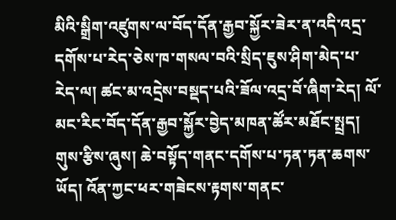མིའི་སྒྲིག་འཛུགས་ལ་བོད་དོན་རྒྱབ་སྐྱོར་ཟེར་ན་འདི་འདྲ་དགོས་པ་རེད་ཅེས་ཁ་གསལ་བའི་སྲིད་ཇུས་ཤིག་མེད་པ་རེད་ལ། ཚང་མ་འདྲེས་བསྡད་པའི་ཟོལ་འདྲ་བོ་ཞིག་རེད། ལོ་མང་རིང་བོད་དོན་རྒྱབ་སྐྱོར་བྱེད་མཁན་ཚོར་མཐོང་སྤྲད། གུས་རྩིས་ཞུས། ཆེ་བསྟོད་གནང་དགོས་པ་ཏན་ཏན་ཆགས་ཡོད། འོན་ཀྱང་ཕར་གཟེངས་རྟགས་གནང་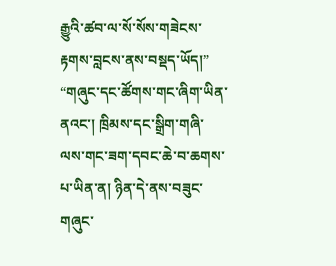རྒྱུའི་ཚབ་ལ་སོ་སོས་གཟེངས་རྟགས་བླངས་ནས་བསྡད་ཡོད།”
“གཞུང་དང་ཚོགས་གང་ཞིག་ཡིན་ནའང་། ཁྲིམས་དང་སྒྲིག་གཞི་ལས་གང་ཟག་དབང་ཆེ་བ་ཆགས་པ་ཡིན་ན། ཉིན་དེ་ནས་བཟུང་གཞུང་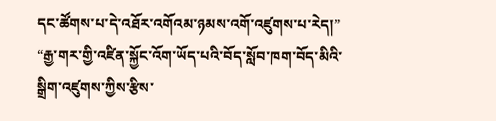དང་ཚོགས་པ་དེ་འཐོར་འགོའམ་ཉམས་འགོ་འཛུགས་པ་རེད།”
“རྒྱ་གར་གྱི་འཛིན་སྐྱོང་འོག་ཡོད་པའི་བོད་སློབ་ཁག་བོད་མིའི་སྒྲིག་འཛུགས་ཀྱིས་རྩིས་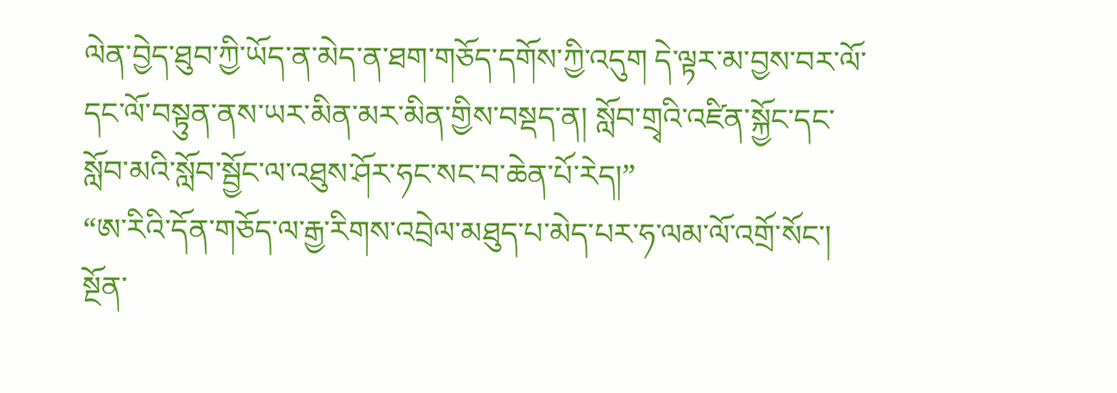ལེན་བྱེད་ཐུབ་ཀྱི་ཡོད་ན་མེད་ན་ཐག་གཅོད་དགོས་ཀྱི་འདུག དེ་ལྟར་མ་བྱས་བར་ལོ་དང་ལོ་བསྟུན་ནས་ཡར་མིན་མར་མིན་གྱིས་བསྡད་ན། སློབ་གྲྭའི་འཛིན་སྐྱོང་དང་སློབ་མའི་སློབ་སྦྱོང་ལ་འཐུས་ཤོར་ཧང་སང་བ་ཆེན་པོ་རེད།”
“ཨ་རིའི་དོན་གཅོད་ལ་རྒྱ་རིགས་འབྲེལ་མཐུད་པ་མེད་པར་ཧ་ལམ་ལོ་འགྲོ་སོང་། སྔོན་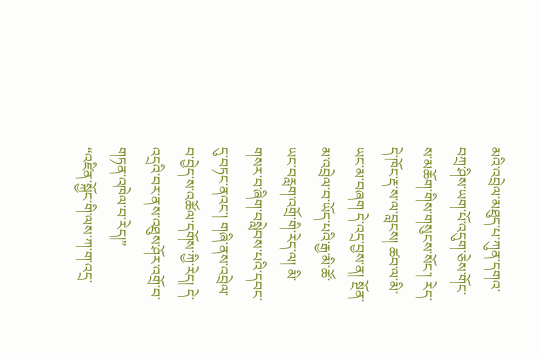མའི་འབྲེལ་མཐུད་པ་ཀུན་དགའ་བཀྲ་ཤིས་ཡག་པོ་འདུག་ཅེས་གོང་ས་མཆོག་གིས་གསུངས་སོང་། རེད་དེ་ཁོང་རྡ་ས་ལ་བླངས། ཚབ་ལ་མི་ཡང་མ་བཞག དེ་འདྲ་བྱས་ན། སྔོན་མ་འབྲེལ་བ་ཡོད་པའི་རྒྱ་མི་ཚོ་ཡང་བརླག་འགྲོ་གི་རེད་ལ། མི་གསར་བ་ཞིག་བསླེབས་པའི་དབང་དུ་བཏང་ནའང་། གཞི་ནས་འབྲེལ་བ་བྱེད་ས་འཚོལ་དགོས་ཀྱི་རེད། དེ་འདྲའི་བར་ནས་འཐུས་ཤོར་འགྲོ་བ་གཏན་འཁེལ་བ་རེད།”
“འཛིན་སྐྱོང་གི་ལས་ཀ་ག་འདྲ་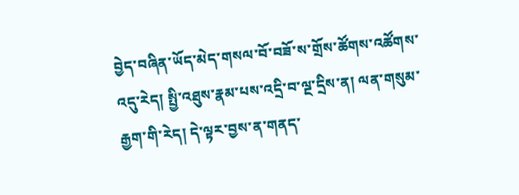བྱེད་བཞིན་ཡོད་མེད་གསལ་བོ་བཟོ་ས་གྲོས་ཚོགས་འཚོགས་འདུ་རེད། སྤྱི་འཐུས་རྣམ་པས་འདྲི་བ་ལྔ་དྲིས་ན། ལན་གསུམ་རྒྱག་གི་རེད། དེ་ལྟར་བྱས་ན་གནད་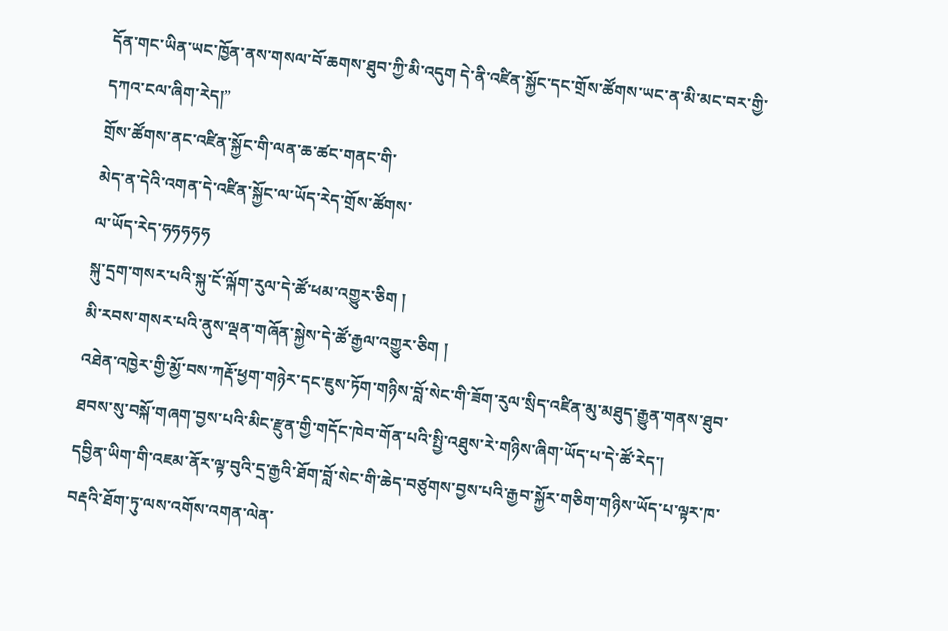དོན་གང་ཡིན་ཡང་ཁྱོན་ནས་གསལ་བོ་ཆགས་ཐུབ་ཀྱི་མི་འདུག དེ་ནི་འཛིན་སྐྱོང་དང་གྲོས་ཚོགས་ཡང་ན་མི་མང་བར་གྱི་དཀའ་ངལ་ཞིག་རེད།”
གྲོས་ཚོགས་ནང་འཛིན་སྐྱོང་གི་ལན་ཆ་ཚང་གནང་གི་
མེད་ན་དེའི་འགན་དེ་འཛིན་སྐྱོང་ལ་ཡོད་རེད་གྲོས་ཚོགས་
ལ་ཡོད་རེད་ཧཧཧཧཧ
སྐུ་དྲག་གསར་པའི་སྐུ་ངོ་ལྐོག་རུལ་དེ་ཚོ་ཕམ་འགྱུར་ཅིག །
མི་རབས་གསར་པའི་ནུས་ལྡན་གཞོན་སྐྱེས་དེ་ཚོ་རྒྱལ་འགྱུར་ཅིག །
འཐེན་འཁྱེར་གྱི་མྱོ་བས་ཀརྡོ་ཕྱག་གཉེར་དང་ཇུས་ཏོག་གཉིས་བློ་སེང་གི་ཟོག་རུལ་སྲིད་འཛིན་མུ་མཐུད་རྒྱུན་གནས་ཐུབ་ཐབས་སུ་བསྐོ་གཞག་བྱས་པའི་མིང་རྫུན་གྱི་གདོང་ཁེབ་གོན་པའི་སྤྱི་འཐུས་རེ་གཉིས་ཞིག་ཡོད་པ་དེ་ཚོ་རེད་།
དབྱིན་ཡིག་གི་འཇམ་ནོར་ལྟ་བུའི་དྲ་རྒྱའི་ཐོག་བློ་སེང་གི་ཆེད་བཙུགས་བྱས་པའི་རྒྱབ་སྐྱོར་གཅིག་གཉིས་ཡོད་པ་ལྟར་ཁ་བརྡའི་ཐོག་ཏུ་ལས་འགོས་འགན་ལེན་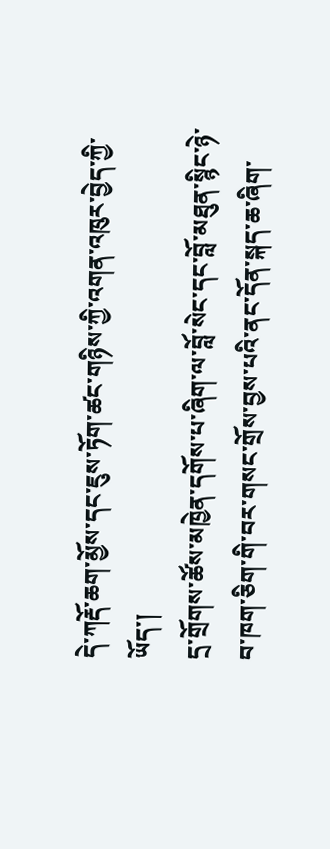དེ་ཀརྡོ་ཆག་མྱོས་དང་ཇུས་ཏོག་ཚང་གཉིས་ཀྱི་འགན་འཁུར་བྱེད་ཀྱི་ཡོད་།
དྲ་གྲོགས་ཚོས་མཁྱེན་དགོས་པ་ཞིག་ལ་བློ་སེང་དང་བློ་མཐུན་སྙིང་ཉེ་བ་ཁག་ཅིག་གི་བར་གསང་གྲོས་བྱས་པའི་ནང་དོན་སྐད་ཆ་ཞིག་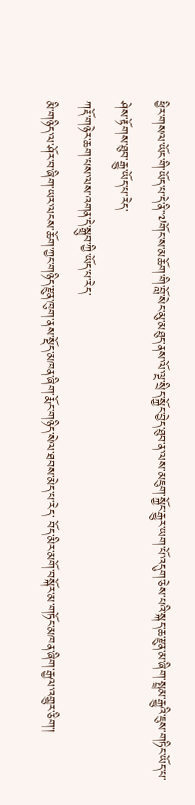ཕྱིར་གསལ་ཡོང་གི་ཡོད་པ་དེ་ནི་་༧གོང་ས་མཆོག་གི་བློ་སེང་མུ་མཐུད་ནས་ལོ་ལྔ་སྲིད་སྐྱོང་བྱེད་ཐུབ་ན་ལས་མཇུག་སྐྱོང་རྒྱུར་ཡག་པོ་འདུག་ཅེས་པའི་སྐད་ཆ་རྫུན་མ་ཞིག་སྤྲམ་རྒྱུའི་ཇུས་གཏིང་ཡོད་པ་ཤེས་རྟོགས་ཐུབ་རྒྱུ་ཡོད་པ་རེད་
ཀརྡོ་གཉེར་ཆག་པས་ལས་འགན་དེ་སྒྲུབ་ཀྱི་ཡོད་པ་རེད་
མི་གཉིད་ལ་ཤོར་བ་ཞིག་ཡར་ལངས་ཆོག་ཀྱང་གཉིད་རྫུན་ཁུག་ནས་སྡོད་མཁན་ཞིག་རྨོང་གཉིད་སེལ་ཐབས་མེད་པ་རེད་ བོད་མིར་མགོ་བསྐོར་མ་གཏོང་མཁན་ཞིག་རྒྱལ་འགྱུར་ཅིག་།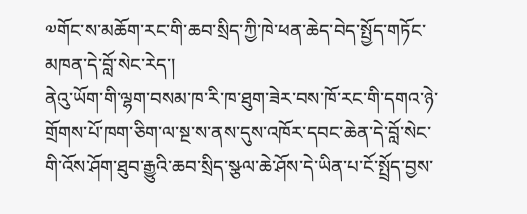༧གོང་ས་མཆོག་རང་གི་ཆབ་སྲིད་ཀྱི་ཁེ་ཕན་ཆེད་བེད་སྤྱོད་གཏོང་མཁན་དེ་བློ་སེང་རེད་།
ནེའུ་ཡོག་གི་ལྷག་བསམ་ཁ་རི་ཁ་ཐུག་ཟེར་བས་ཁོ་རང་གི་དགའ་ཉེ་གྲོགས་པོ་ཁག་ཅིག་ལ་སྔ་ས་ནས་དུས་འཁོར་དབང་ཆེན་དེ་བློ་སེང་གི་འོས་ཤོག་ཐུབ་རྒྱུའི་ཆབ་སྲིད་སྩལ་ཆེ་ཤོས་དེ་ཡིན་པ་ངོ་སྤྲོད་བྱས་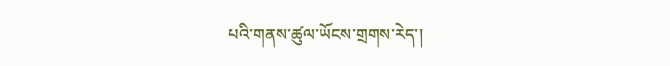པའི་གནས་ཚུལ་ཡོངས་གྲགས་རེད་།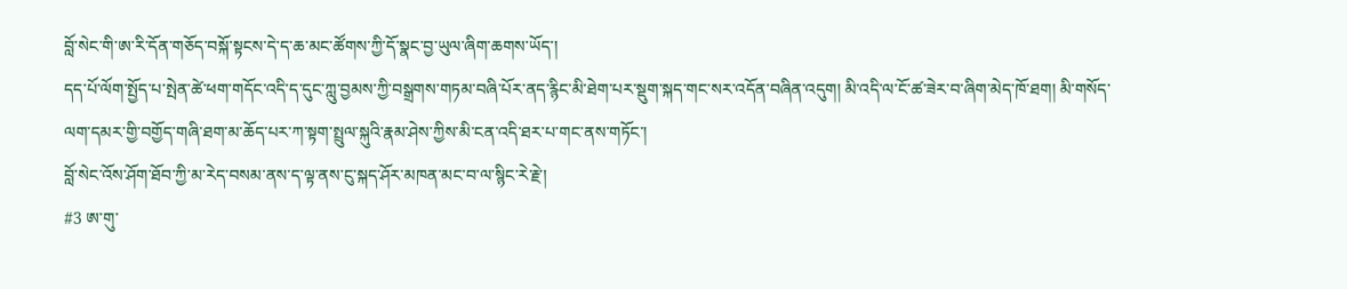བློ་སེང་གི་ཨ་རི་དོན་གཅོད་བསྐོ་སྟངས་དེ་ད་ཆ་མང་ཚོགས་ཀྱི་དོ་སྣང་བྱ་ཡུལ་ཞིག་ཆགས་ཡོད་།
དད་པོ་ལོག་སྤྱོད་པ་སྤེན་ཚེ་ཕག་གདོང་འདི་ད་དུང་ཀླུ་བྱམས་ཀྱི་བསྒྲགས་གཏམ་བཞི་པོར་ནད་རྙིང་མི་ཐེག་པར་སྡུག་སྐད་གང་སར་འདོན་བཞིན་འདུག། མི་འདི་ལ་ངོ་ཚ་ཟེར་བ་ཞིག་མེད་ཁོ་ཐག། མི་གསོད་ལག་དམར་གྱི་བགྱོད་གཞི་ཐག་མ་ཆོད་པར་ཀ་སྟག་སྤྲུལ་སྐུའི་རྣམ་ཤེས་ཀྱིས་མི་ངན་འདི་ཐར་པ་གང་ནས་གཏོང་།
བློ་སེང་འོས་ཤོག་ཐོབ་ཀྱི་མ་རེད་བསམ་ནས་ད་ལྟ་ནས་ངུ་སྐད་ཤོར་མཁན་མང་བ་ལ་སྙིང་རེ་རྗེ་།
#3 ཨ་གུ་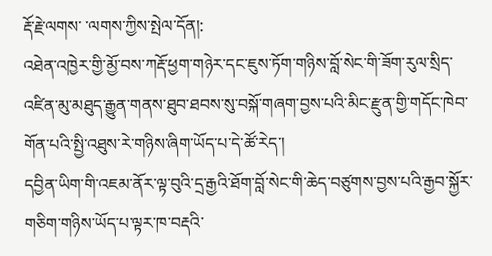རྡོ་རྗེ་ལགས་ ་ལགས་ཀྱིས་སྤེལ་དོན།:
འཐེན་འཁྱེར་གྱི་མྱོ་བས་ཀརྡོ་ཕྱག་གཉེར་དང་ཇུས་ཏོག་གཉིས་བློ་སེང་གི་ཟོག་རུལ་སྲིད་འཛིན་མུ་མཐུད་རྒྱུན་གནས་ཐུབ་ཐབས་སུ་བསྐོ་གཞག་བྱས་པའི་མིང་རྫུན་གྱི་གདོང་ཁེབ་གོན་པའི་སྤྱི་འཐུས་རེ་གཉིས་ཞིག་ཡོད་པ་དེ་ཚོ་རེད་།
དབྱིན་ཡིག་གི་འཇམ་ནོར་ལྟ་བུའི་དྲ་རྒྱའི་ཐོག་བློ་སེང་གི་ཆེད་བཙུགས་བྱས་པའི་རྒྱབ་སྐྱོར་གཅིག་གཉིས་ཡོད་པ་ལྟར་ཁ་བརྡའི་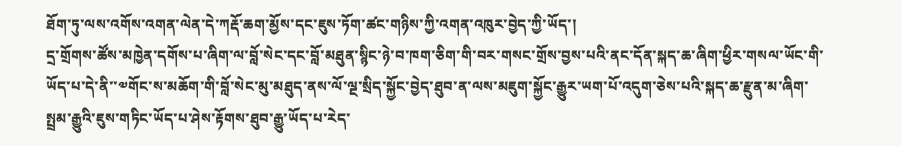ཐོག་ཏུ་ལས་འགོས་འགན་ལེན་དེ་ཀརྡོ་ཆག་མྱོས་དང་ཇུས་ཏོག་ཚང་གཉིས་ཀྱི་འགན་འཁུར་བྱེད་ཀྱི་ཡོད་།
དྲ་གྲོགས་ཚོས་མཁྱེན་དགོས་པ་ཞིག་ལ་བློ་སེང་དང་བློ་མཐུན་སྙིང་ཉེ་བ་ཁག་ཅིག་གི་བར་གསང་གྲོས་བྱས་པའི་ནང་དོན་སྐད་ཆ་ཞིག་ཕྱིར་གསལ་ཡོང་གི་ཡོད་པ་དེ་ནི་་༧གོང་ས་མཆོག་གི་བློ་སེང་མུ་མཐུད་ནས་ལོ་ལྔ་སྲིད་སྐྱོང་བྱེད་ཐུབ་ན་ལས་མཇུག་སྐྱོང་རྒྱུར་ཡག་པོ་འདུག་ཅེས་པའི་སྐད་ཆ་རྫུན་མ་ཞིག་སྤྲམ་རྒྱུའི་ཇུས་གཏིང་ཡོད་པ་ཤེས་རྟོགས་ཐུབ་རྒྱུ་ཡོད་པ་རེད་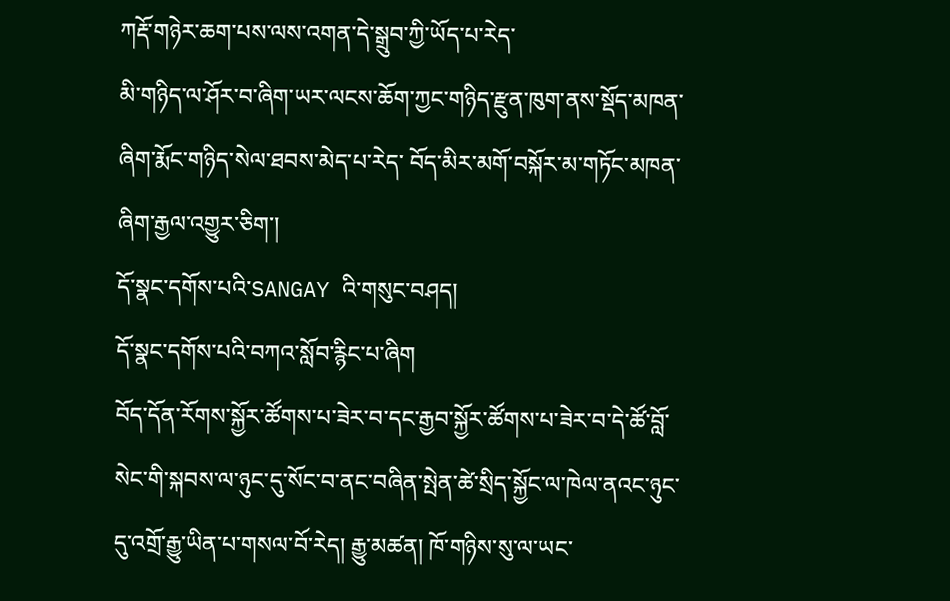ཀརྡོ་གཉེར་ཆག་པས་ལས་འགན་དེ་སྒྲུབ་ཀྱི་ཡོད་པ་རེད་
མི་གཉིད་ལ་ཤོར་བ་ཞིག་ཡར་ལངས་ཆོག་ཀྱང་གཉིད་རྫུན་ཁུག་ནས་སྡོད་མཁན་ཞིག་རྨོང་གཉིད་སེལ་ཐབས་མེད་པ་རེད་ བོད་མིར་མགོ་བསྐོར་མ་གཏོང་མཁན་ཞིག་རྒྱལ་འགྱུར་ཅིག་།
དོ་སྣང་དགོས་པའི་SANGAY འི་གསུང་བཤད།
དོ་སྣང་དགོས་པའི་བཀའ་སློབ་རྙིང་པ་ཞིག
བོད་དོན་རོགས་སྐྱོར་ཚོགས་པ་ཟེར་བ་དང་རྒྱབ་སྐྱོར་ཚོགས་པ་ཟེར་བ་དེ་ཚོ་བློ་སེང་གི་སྐབས་ལ་ཉུང་དུ་སོང་བ་ནང་བཞིན་སྤེན་ཚེ་སྲིད་སྐྱོང་ལ་ཁེལ་ནའང་ཉུང་དུ་འགྲོ་རྒྱུ་ཡིན་པ་གསལ་བོ་རེད། རྒྱུ་མཚན། ཁོ་གཉིས་སུ་ལ་ཡང་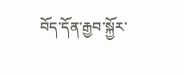བོད་དོན་རྒྱབ་སྐྱོར་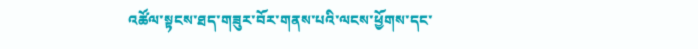འཚོལ་སྟངས་ཐད་གཟུར་བོར་གནས་པའི་ལངས་ཕྱོགས་དང་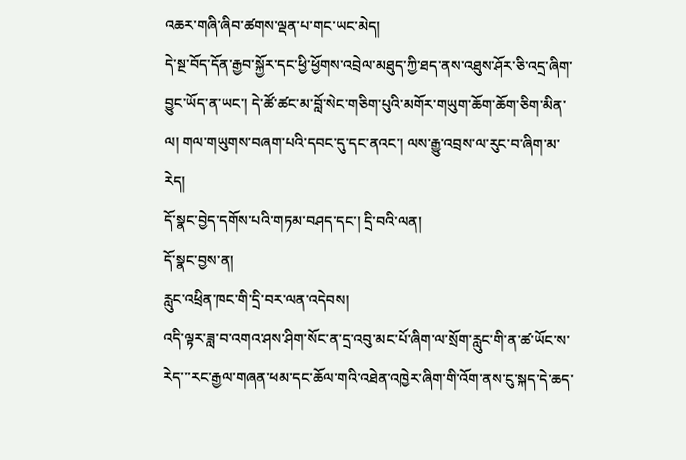འཆར་གཞི་ཞིབ་ཚགས་ལྡན་པ་གང་ཡང་མེད།
དེ་སྔ་བོད་དོན་རྒྱབ་སྐྱོར་དང་ཕྱི་ཕྱོགས་འབྲེལ་མཐུད་ཀྱི་ཐད་ནས་འཐུས་ཤོར་ཅི་འདྲ་ཞིག་བྱུང་ཡོད་ན་ཡང་། དེ་ཚོ་ཚང་མ་བློ་སེང་གཅིག་པུའི་མགོར་གཡུག་ཆོག་ཆོག་ཅིག་མིན་ལ། གལ་གཡུགས་བཞག་པའི་དབང་དུ་དང་ནའང་། ལས་རྒྱུ་འབྲས་ལ་རུང་བ་ཞིག་མ་རེད།
དོ་སྣང་བྱེད་དགོས་པའི་གཏམ་བཤད་དང་། དྲི་བའི་ལན།
དོ་སྣང་བྱས་ན།
རླུང་འཕྲིན་ཁང་གི་དྲི་བར་ལན་འདེབས།
འདི་ལྟར་ཟླ་བ་འགའ་ཤས་ཤིག་སོང་ན་དྲ་འབུ་མང་པོ་ཞིག་ལ་སྲོག་རླུང་གི་ན་ཚ་ཡོང་ས་རེད་་་རང་རྒྱལ་གཞན་ཕམ་དང་ཆོལ་གའི་འཐེན་འཁྱེར་ཞིག་གི་འོག་ནས་ངུ་སྐད་དེ་ཆད་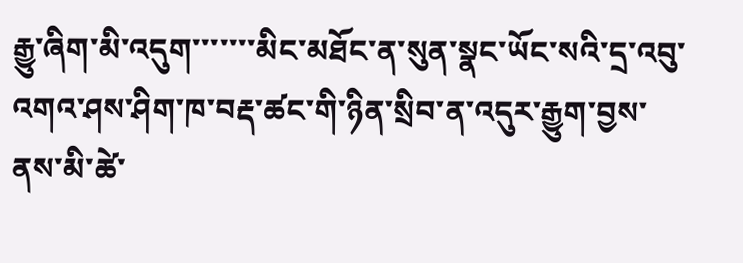རྒྱུ་ཞིག་མི་འདུག་་་་་་་མིང་མཐོང་ན་སུན་སྣང་ཡོང་སའི་དྲ་འབུ་འགའ་ཤས་ཤིག་ཁ་བརྡ་ཚང་གི་ཉིན་སྲིབ་ན་འདུར་རྒྱུག་བྱས་ནས་མི་ཚེ་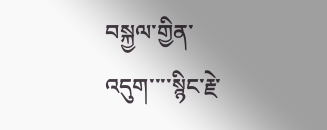བསྐྱལ་གྱིན་འདུག་་་་སྙིང་རྗེ་